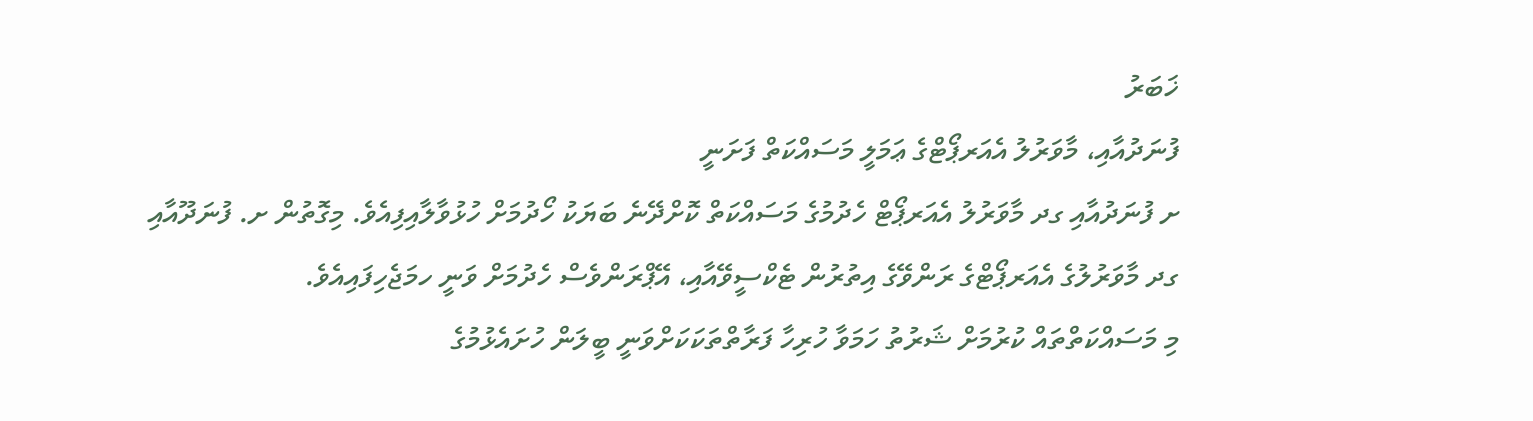ޚަބަރު
ފުނަދުއާއި، މާވަރުލު އެއަރޕޯޓްގެ ޢަމަލީ މަސައްކަތް ފަށަނީ
ށ ފުނަދުއާއި ގދ މާވަރުލު އެއަރޕޯޓް ހެދުމުގެ މަސައްކަތް ކޮށްދޭނެ ބަޔަކު ހޯދުމަށް ހުޅުވާލާއިފިއެވެ. މިގޮތުން ށ. ފުނަދޫއާއި ގދ މާވަރުލުގެ އެއަރޕޯޓްގެ ރަންވޭގެ އިތުރުން ޓެކްސީވޭއާއި، އޭޕްރަންވެސް ހެދުމަށް ވަނީ ހމަޖެހިފައިއެވެ.
މި މަސައްކަތްތައް ކުރުމަށް ޝަރުތު ހަމަވާ ހުރިހާ ފަރާތްތަކަކަށްވަނީ ބީލަން ހުށައެޅުމުގެ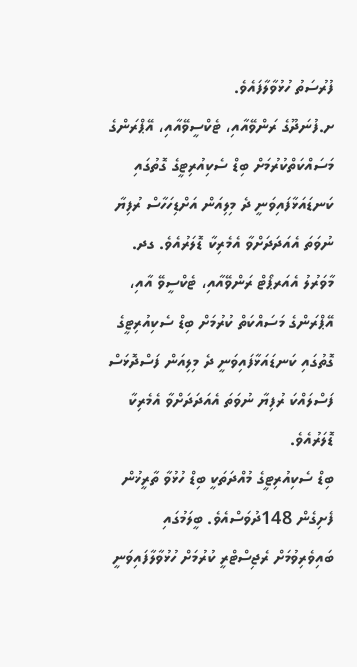ފުރުސަތު ހުޅުވާލާފައެވެ.
ށ.ފުނަދޫގެ ރަންވޭއާއި، ޓެކްސީވޭއާއި، އޭޕްރަންގެ މަސައްކަތްކުރުމަށް ބިޑް ސެކިއުރިޓީގެ ގޮތުގައި ކަނޑައަޅާފައިވަނީ ދެ މިލިއަން އަށްޑިހަހާސް ރުފިޔާ ނުވަތަ އެއަދަދަށްވާ އެމެރިކާ ޑޮލަރުއެވެ. ގދ. މާވަރުލު އެއަރޕޯޓް ރަންވޭއާއި، ޓެކްސީވޭ އާއި، އޭޕްރަންގެ މަސައްކަތް ކުރުމަށް ބިޑް ސެކިއުރިޓީގެ ގޮތުގައި ކަނޑައަޅާފައިވަނީ ދެ މިލިއަން ފަސްދޮޅަސް ފަސްލައްކަ ރުފިޔާ ނުވަތަ އެއަދަދަށްވާ އެމެރިކާ ޑޮލަރުއެވެ.
ބިޑް ސެކިއުރިޓީގެ މުއްދަތަކީ ބިޑް ހުޅުވާ ތާރީޚުން ފެށިގެން 148ދުވަސްއެވެ. ބީލަމުގައި ބައިވެރިވުމަށް ރެޖިސްޓްރީ ކުރުމަށް ހުޅުވާލާފައިވަނީ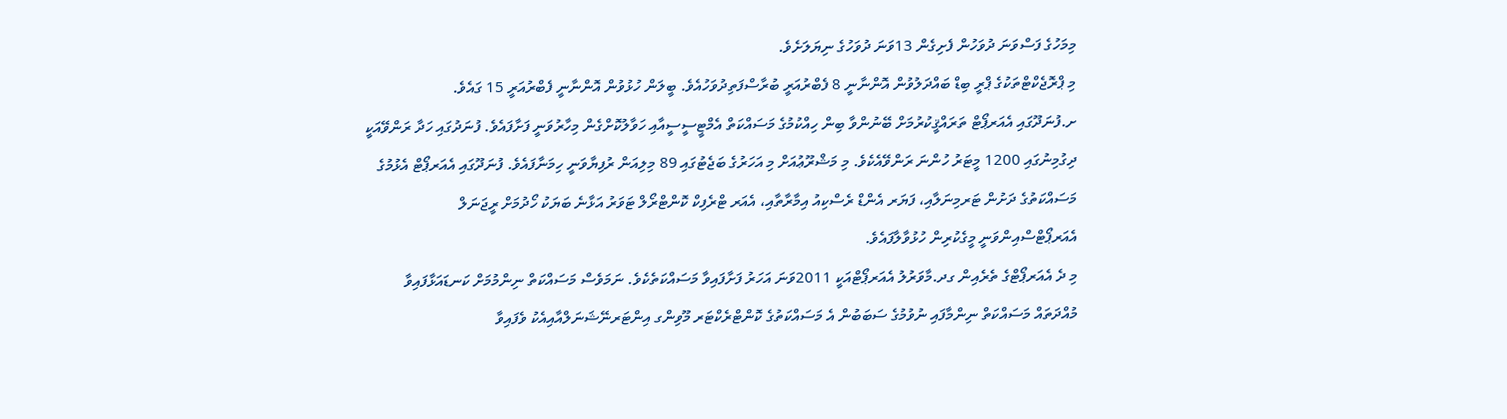މިމަހުގެ ފަސްވަނަ ދުވަހުން ފެށިގެން 13ވަނަ ދުވަހުގެ ނިޔަލަށެވެ.
މި ޕްރޮޖެކްޓްތަކުގެ ޕްރީ ބިޑް ބައްދަލުވުން އޮންނާނީ 8 ފެބްރުއަރީ ބުރާސްފަތިދުވަހުއެވެ. ބީލަން ހުޅުވުން އޮންނާނީ ފެބްރުއަރީ 15 ގައެވެ.
ށ.ފުނަދޫގައި އެއަރޕޯޓް ތަރައްޤީކުރުމަށް ބޭނުންވާ ބިން ހިއްކުމުގެ މަސައްކަތް އެމްޓީސީސީއާއި ހަވާލުކޮށްގެން މިހާރުވަނީ ފަށާފައެވެ. ފުނަދުގައި ހަދާ ރަންވޭއަކީ ދިގުމިނުގައި 1200 މީޓަރު ހުންނަ ރަންވޭއެކެވެ. މި މަޝްރޫޢުއަށް މި އަހަރުގެ ބަޖެޓުގައި 89 މިލިއަން ރުފިޔާވަނީ ހިމަނާފައެވެ. ފުނަދޫގައި އެއަރޕޯޓް އެޅުމުގެ މަސައްކަތުގެ ދަށުން ޓަރމިނަލާއި، ފަޔަރ އެންޑް ރެސްކިއު އިމާރާތާއި، އެއަރ ޓްރެފިކް ކޮންޓްރޯލް ޓަވަރު އަޅާނެ ބަޔަކު ހޯދުމަށް ރީޖަނަލް އެއަރޕޯޓްސްއިންވަނީ މީގެކުރިން ހުޅުވާލާފައެވެ.
މި ދެ އެއަރޕޯޓްގެ ތެރެއިން ގދ.މާވަރުލު އެއަރޕޯޓްއަކީ 2011ވަނަ އަހަރު ފަށާފައިވާ މަސައްކަތެކެވެ. ނަމަވެސް މަސައްކަތް ނިންމުމަށް ކަނޑައަޅާފައިވާ މުއްދަތައް މަސައްކަތް ނިންމާފައި ނުވުމުގެ ސަބަބުން އެ މަސައްކަތުގެ ކޮންޓްރެކްޓަރ މޫވިންގ އިންޓަރނޭޝަނަލްއާއިއެކު ވެފައިވާ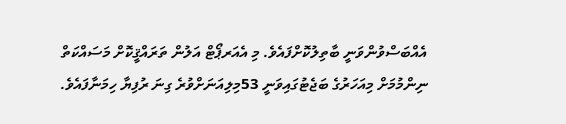އެއްބަސްވުންވަނީ ބާތިލުކޮށްފައެވެ. މި އެއަރޕޯޓް އަލުން ތަރައްޤީކޮށް މަސައްކަތް ނިންމުމަށް މިއަހަރުގެ ބަޖެޓުގައިވަނީ 53މިލިއަނަށްވުރެ ގިނަ ރުފިޔާ ހިމަނާފައެވެ.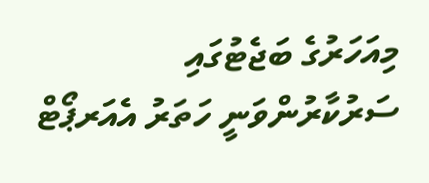މިއަހަރުގެ ބަޖެޓުގައި ސަރުކާރުންވަނީ ހަތަރު އެއަރޕޯޓް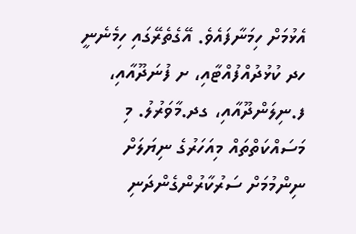އެޅުމަށް ހިމަނާފައެވެ. އޭގެތެރޭގައި ހިމެނެނީ ހދ ކުޅުދުއްފުއްޓާއި، ށ ފުނަދޫއާއި، ފ.ނިލަންދޫއާއި، ގދ.މާވަރުލު. މި މަސައްކަތްތައް މިއަހަރުގެ ނިޔަލަށް ނިންމުމަށް ސަރުކާރުންގެންދަނި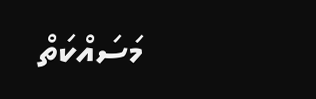މަސައްކަތް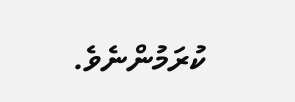ކުރަމުންނެވެ.